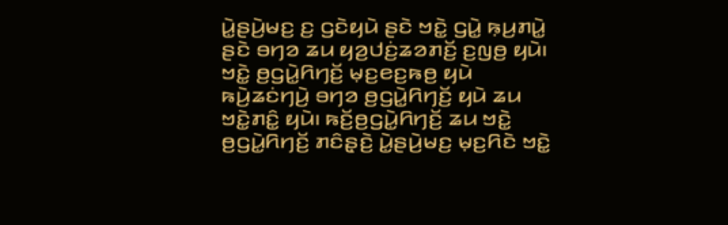ꤣꤧ꤭ꤔꤣꤧ꤬ꤗꤢ꤬ ꤢ꤬ ꤞꤢꤧꤟꤣꤧ ꤔꤢꤧ ꤠꤢꤧ꤭ ꤞꤣꤧ꤭ ꤒ꤫ꤣ꤬ꤊꤣꤧ꤭ ꤔꤢꤧ ꤋꤚꤤ ꤘꤣ ꤟꤤ꤬ꤓꤢꤦ꤬ꤘꤤꤊꤢꤩ꤬ ꤢ꤬ꤜꤥ꤬ ꤟꤣꤧ꤯ ꤠꤢꤧ꤭ ꤥ꤬ꤞꤣꤧ꤭ꤖꤚꤢꤩ꤬ ꤗ꤫ꤢ꤬ꤕꤢ꤬ꤒꤥ꤬ ꤟꤣꤧ ꤒꤣꤧ꤬ꤘꤢꤦꤚꤣꤧ꤬ ꤋꤚꤤ ꤥ꤬ꤞꤣꤧ꤭ꤖꤚꤢꤩ꤬ ꤟꤣꤧ ꤘꤣ ꤠꤢꤧ꤭ꤊꤢꤨ꤭ ꤟꤣꤧ꤯ ꤒꤢꤩ꤬ꤥ꤬ꤞꤣꤧ꤭ꤖꤚꤢꤩ꤬ ꤘꤣ ꤠꤢꤧ꤭ ꤥ꤬ꤞꤣꤧ꤭ꤖꤚꤢꤩ꤬ ꤊꤢꤨꤔ꤫ꤢꤧ꤬ ꤣꤧ꤭ꤔꤣꤧ꤬ꤗꤢ꤬ ꤗ꤫ꤢ꤬ꤖꤢꤧ ꤠꤢꤧ꤭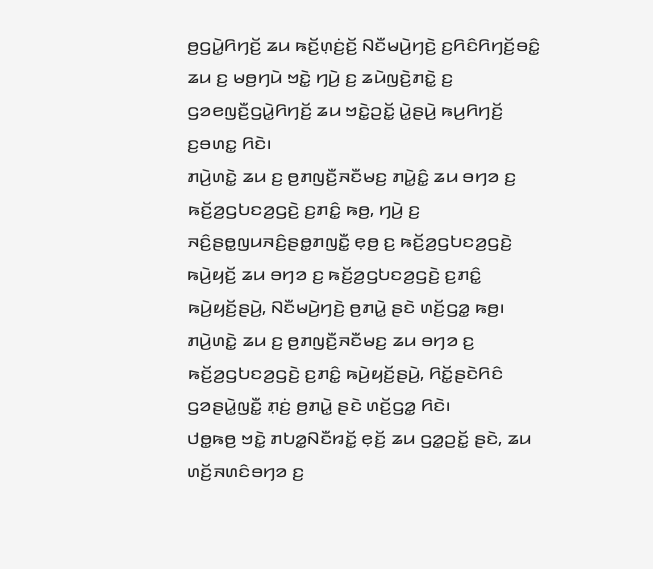ꤥ꤬ꤞꤣꤧ꤭ꤖꤚꤢꤩ꤬ ꤘꤣ ꤒꤢꤩ꤬ꤛ꤫ꤢꤦ꤬ꤢꤩ꤬ ꤡꤢꤪꤗꤣꤧ꤬ꤚꤢꤧ꤬ ꤢ꤬ꤖꤢꤨꤖꤚꤢꤩ꤬ꤋꤢꤨ꤭ ꤘꤣ ꤢ꤬ ꤗꤥ꤬ꤚꤣꤧ ꤠꤢꤧ꤭ ꤚꤣꤧ꤬ ꤢ꤬ ꤘꤣꤧꤜꤢꤧ꤬ꤊꤢꤧ꤭ ꤢ꤬ ꤞꤤꤕꤜꤢꤪ꤬ꤞꤣꤧ꤭ꤖꤚꤢꤩ꤬ ꤘꤣ ꤠꤢꤧ꤭ꤑꤢꤩ꤭ ꤣꤧ꤭ꤔꤣꤧ꤬ ꤒꤣ꤬ꤖꤚꤢꤩ꤬ ꤢ꤬ꤋꤛꤢ꤭ ꤖꤢꤧ꤯
ꤊꤣꤧ꤬ꤛꤢꤧ꤭ ꤘꤣ ꤢ꤬ ꤥ꤬ꤊꤜꤢꤪ꤬ꤏꤢꤪꤗꤢ꤬ ꤊꤣꤧ꤭ꤢꤨ꤭ ꤘꤣ ꤋꤚꤤ ꤢ꤬ ꤒꤢꤩ꤬ꤤ꤬ꤞꤝꤢꤤ꤬ꤞꤢꤧ꤬ ꤢ꤬ꤊꤢꤨ꤭ ꤒꤥ꤬, ꤚꤣꤧ꤬ ꤢ꤬ ꤏꤢꤨ꤬ꤔꤥ꤭ꤜꤣꤏꤢꤨ꤬ꤔꤥ꤭ꤊꤜꤢꤪ꤭ ꤕ꤫ꤥ꤬ ꤢ꤬ ꤒꤢꤩ꤬ꤤ꤬ꤞꤝꤢꤤ꤬ꤞꤢꤧ꤬ ꤒꤣꤧ꤬ꤟꤢꤩ꤬ ꤘꤣ ꤋꤚꤤ ꤢ꤬ ꤒꤢꤩ꤬ꤤ꤬ꤞꤝꤢꤤ꤬ꤞꤢꤧ꤬ ꤢ꤬ꤊꤢꤨ꤭ ꤒꤣꤧ꤬ꤟꤢꤩ꤬ꤔꤣꤧ꤬, ꤡꤢꤪꤗꤣꤧ꤬ꤚꤢꤧ꤬ ꤥ꤬ꤊꤣꤧ꤭ ꤔꤢꤧ ꤛꤢꤩ꤬ꤞꤤ꤭ ꤒꤥ꤬꤯ ꤊꤣꤧ꤬ꤛꤢꤧ꤭ ꤘꤣ ꤢ꤬ ꤥ꤬ꤊꤜꤢꤪ꤬ꤏꤢꤪꤗꤢ꤬ ꤘꤣ ꤋꤚꤤ ꤢ꤬ ꤒꤢꤩ꤬ꤤ꤬ꤞꤝꤢꤤ꤬ꤞꤢꤧ꤬ ꤢ꤬ꤊꤢꤨ꤭ ꤒꤣꤧ꤬ꤟꤢꤩ꤬ꤔꤣꤧ꤬, ꤖꤢꤩ꤭ꤔꤢꤧꤖꤢꤨ ꤞꤤꤔꤣꤧ꤭ꤜꤢꤪ꤭ ꤊ꤫ꤢꤦ꤬ ꤥ꤬ꤊꤣꤧ꤭ ꤔꤢꤧ ꤛꤢꤩ꤬ꤞꤤ꤭ ꤖꤢꤧ꤯
ꤓꤥ꤭ꤒꤥ꤬ ꤠꤢꤧ꤭ ꤊꤝꤤ꤭ꤡꤢꤪꤙꤢꤩ꤭ ꤕ꤫ꤢꤩ꤬ ꤘꤣ ꤞꤤ꤭ꤑꤢꤩ꤭ ꤔꤢꤧ, ꤘꤣ ꤛꤢꤩ꤬ꤏꤛꤢꤨꤋꤚꤤ ꤢ꤬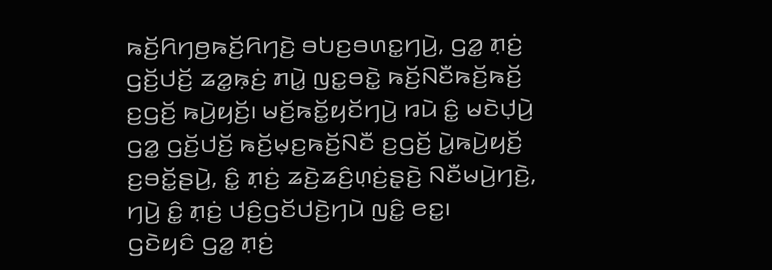ꤒꤢꤩ꤬ꤖꤚꤥ꤬ꤒꤢꤩ꤬ꤖꤚꤢꤧ꤬ ꤋꤝꤢ꤬ꤋꤛꤢ꤭ꤚꤣꤧ꤬, ꤞꤤ꤭ ꤊ꤫ꤢꤦ꤬ ꤞꤢꤩ꤬ꤓꤢꤩ꤬ ꤘꤤ꤭ꤒ꤫ꤢꤦ꤬ ꤊꤣꤧ꤭ ꤜꤢ꤭ꤋꤢꤧ꤭ ꤒꤢꤩ꤬ꤡꤢꤪꤒꤢꤩ꤬ꤒꤢꤩ꤬ ꤢ꤬ꤞꤢꤩ꤬ ꤒꤣꤧ꤬ꤟꤢꤩ꤬꤯ ꤗꤢꤩ꤬ꤒꤢꤩ꤭ꤟꤢꤩꤚꤣꤧ꤬ ꤙꤣꤧ ꤢꤨ꤭ ꤗꤢꤧꤓ꤫ꤣꤧ꤬ ꤞꤤ꤭ ꤞꤢꤩ꤬ꤓꤢꤩ꤬ ꤒꤢꤩ꤬ꤗ꤫ꤢ꤬ꤒꤢꤩ꤬ꤡꤢꤪ ꤢ꤬ꤞꤢꤩ꤬ ꤣꤧ꤭ꤒꤣꤧ꤬ꤟꤢꤩ꤬ ꤢ꤬ꤋꤢꤩ꤭ꤔꤣꤧ꤬, ꤢꤨ꤭ ꤊ꤫ꤢꤦ꤬ ꤘꤢꤧ꤬ꤘꤢꤨ꤬ꤛ꤫ꤢꤦ꤬ꤔ꤫ꤢꤧ꤬ ꤡꤢꤪꤗꤣꤧ꤬ꤚꤢꤧ꤬, ꤚꤣꤧ꤬ ꤢꤨ꤭ ꤊ꤫ꤢꤦ꤬ ꤓꤢꤨ꤬ꤞꤢꤩꤓꤢꤧ꤬ꤚꤣꤧ ꤜꤢꤨ꤭ ꤕꤢ꤭꤯
ꤞꤢꤧꤟꤢꤨ ꤞꤤ꤭ ꤊ꤫ꤢꤦ꤬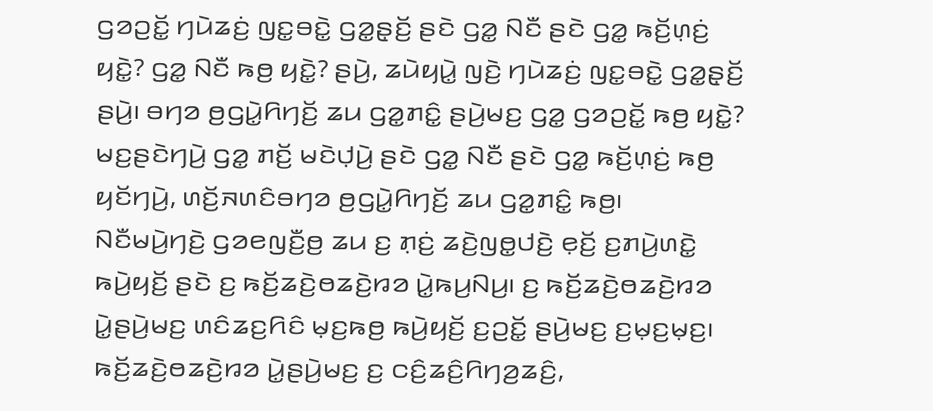ꤞꤤꤑꤢꤩ꤭ ꤚꤣꤧꤘꤢꤦ꤬ ꤜꤢ꤭ꤋꤢꤧ꤭ ꤞꤤ꤭ꤔ꤫ꤢꤩ꤬ ꤔꤢꤧ ꤞꤤ꤭ ꤡꤢꤪ ꤔꤢꤧ ꤞꤤ꤭ ꤒꤢꤩ꤬ꤛ꤫ꤢꤦ꤬ ꤟꤢꤧ꤭? ꤞꤤ꤭ ꤡꤢꤪ ꤒꤥ꤬ ꤟꤢꤧ꤭? ꤔꤣꤧ꤬, ꤘꤣꤧꤟꤣꤧ꤭ ꤜꤢꤧ꤬ ꤚꤣꤧꤘꤢꤦ꤬ ꤜꤢ꤭ꤋꤢꤧ꤭ ꤞꤤ꤭ꤔ꤫ꤢꤩ꤬ ꤔꤣꤧ꤬꤯ ꤋꤚꤤ ꤥ꤬ꤞꤣꤧ꤭ꤖꤚꤢꤩ꤬ ꤘꤣ ꤞꤤ꤭ꤊꤢꤨ꤭ ꤔꤣꤧ꤬ꤗꤢ꤬ ꤞꤤ꤭ ꤞꤤꤑꤢꤩ꤭ ꤒꤥ꤬ ꤟꤢꤧ꤭? ꤗꤢ꤬ꤔꤢꤧꤚꤣꤧ꤬ ꤞꤤ꤭ ꤊꤢꤩ꤬ ꤗꤢꤧꤓ꤫ꤣꤧ꤬ ꤔꤢꤧ ꤞꤤ꤭ ꤡꤢꤪ ꤔꤢꤧ ꤞꤤ꤭ ꤒꤢꤩ꤬ꤛ꤫ꤢꤦ꤬ ꤒꤥ꤬ ꤟꤢꤩꤚꤣꤧ꤬, ꤛꤢꤩ꤬ꤏꤛꤢꤨꤋꤚꤤ ꤥ꤬ꤞꤣꤧ꤭ꤖꤚꤢꤩ꤬ ꤘꤣ ꤞꤤ꤭ꤊꤢꤨ꤭ ꤒꤥ꤬꤯
ꤡꤢꤪꤗꤣꤧ꤬ꤚꤢꤧ꤬ ꤞꤤꤕꤜꤢꤪ꤬ꤥ꤬ ꤘꤣ ꤢ꤬ ꤊ꤫ꤢꤦ꤬ ꤘꤢꤧ꤬ꤜꤥ꤭ꤓꤢꤧ꤬ ꤕ꤫ꤢꤩ꤬ ꤢ꤬ꤊꤣꤧ꤬ꤛꤢꤧ꤭ ꤒꤣꤧ꤬ꤟꤢꤩ꤬ ꤔꤢꤧ ꤢ꤬ ꤒꤢꤩ꤬ꤘꤢꤧ꤬ꤥꤘꤢꤧ꤬ꤙꤤ ꤣꤧ꤭ꤒꤣ꤬ꤡꤣ꤬꤯ ꤢ꤬ ꤒꤢꤩ꤬ꤘꤢꤧ꤬ꤥꤘꤢꤧ꤬ꤙꤤ ꤣꤧ꤭ꤔꤣꤧ꤬ꤗꤢ꤬ ꤛꤢꤨꤘꤢ꤬ꤖꤢꤨ ꤗ꤫ꤢ꤬ꤒꤥ꤬ ꤒꤣꤧ꤬ꤟꤢꤩ꤬ ꤢ꤬ꤑꤢꤩ꤭ ꤔꤣꤧ꤬ꤗꤢ꤬ ꤢ꤬ꤗ꤫ꤢ꤬ꤗ꤫ꤢ꤬꤯ ꤒꤢꤩ꤬ꤘꤢꤧ꤬ꤥꤘꤢꤧ꤬ꤙꤤ ꤣꤧ꤭ꤔꤣꤧ꤬ꤗꤢ꤬ ꤢ꤬ ꤍꤢꤨ꤬ꤘꤢꤨ꤬ꤖꤚꤤ꤬ꤘꤢꤨ꤬,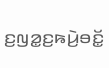ꤢ꤬ꤜꤤ꤭ꤢ꤬ꤒꤣꤧ꤬ꤋꤢꤩ꤭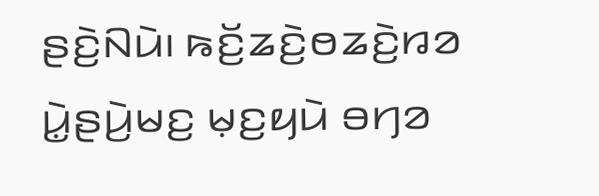ꤔꤢꤧ꤬ꤡꤣꤧ꤯ ꤒꤢꤩ꤬ꤘꤢꤧ꤬ꤥꤘꤢꤧ꤬ꤙꤤ ꤣꤧ꤭ꤔꤣꤧ꤬ꤗꤢ꤬ ꤗ꤫ꤢ꤬ꤟꤣꤧ ꤋꤚꤤ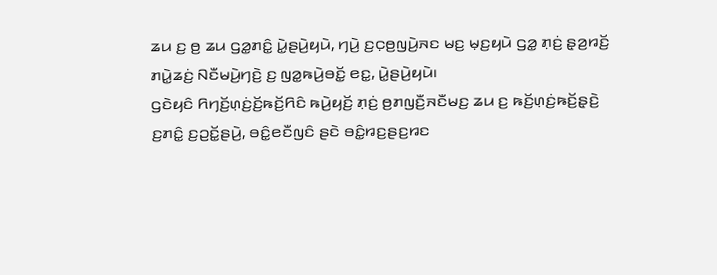ꤘꤣ ꤢ꤬ ꤥ꤬ ꤘꤣ ꤞꤤ꤭ꤊꤢꤨ꤭ ꤣꤧ꤭ꤔꤣꤧ꤬ꤟꤣꤧ, ꤚꤣꤧ꤬ ꤢ꤬ꤍ꤫ꤥ꤬ꤜꤣꤧ꤬ꤏꤢ ꤗꤢ꤬ ꤗ꤫ꤢ꤬ꤟꤣꤧ ꤞꤤ꤭ ꤊ꤫ꤢꤦ꤬ ꤔ꤫ꤤ꤬ꤙꤢꤩ꤬ ꤊꤣꤧ꤭ꤘꤢꤦ꤬ ꤡꤢꤪꤗꤣꤧ꤬ꤚꤢꤧ꤬ ꤢ꤬ ꤜꤤ꤭ꤒꤣꤧ꤬ꤋꤢꤩ꤭ ꤕꤢ꤭, ꤣꤧ꤭ꤔꤣꤧ꤬ꤟꤣꤧ꤯
ꤞꤢꤧꤟꤢꤨ ꤖꤚꤢꤩ꤬ꤛ꤫ꤢꤦ꤬ꤢꤩ꤬ꤒꤢꤩ꤬ꤖꤢꤨ ꤒꤣꤧ꤬ꤟꤢꤩ꤬ ꤊ꤫ꤢꤦ꤬ ꤥ꤬ꤊꤜꤢꤪ꤬ꤏꤢꤪꤗꤢ꤬ ꤘꤣ ꤢ꤬ ꤒꤢꤩ꤬ꤛ꤫ꤢꤦ꤬ꤒꤢꤩ꤬ꤔ꤫ꤢꤧ꤬ ꤢ꤬ꤊꤢꤨ꤭ ꤢ꤬ꤑꤢꤩ꤭ꤔꤣꤧ꤬, ꤋꤢꤨ꤭ꤕꤢꤪꤜꤢꤨ ꤔꤢꤧ ꤋꤢꤨ꤭ꤙꤢ꤬ꤔꤢ꤬ꤙꤢ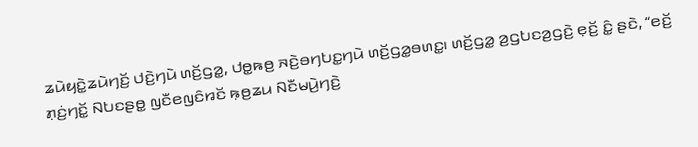ꤘꤣꤧꤟꤢꤧ꤭ꤘꤣꤧꤚꤢꤩ꤬ ꤓꤢꤧ꤬ꤚꤣꤧ ꤛꤢꤩ꤬ꤞꤤ꤭, ꤓꤥ꤭ꤒꤥ꤬ ꤏꤢꤧ꤬ꤋꤚꤝꤢ꤭ꤚꤣꤧ ꤛꤢꤩ꤬ꤞꤤ꤭ꤋꤛꤢ꤭꤯ ꤛꤢꤩ꤬ꤞꤤ꤭ ꤤ꤬ꤞꤝꤢꤤ꤬ꤞꤢꤧ꤬ ꤕ꤫ꤢꤩ꤬ ꤢꤨ꤭ ꤔꤢꤧ, “ꤕꤢꤩ꤬ ꤊ꤫ꤢꤦ꤬ꤚꤢꤩ꤭ ꤡꤝꤢꤔꤥ꤭ ꤜꤢꤪꤕꤜꤢꤨꤙꤢꤩ ꤒ꤫ꤥ꤬ꤘꤣ ꤡꤢꤪꤗꤣꤧ꤬ꤚꤢꤧ꤬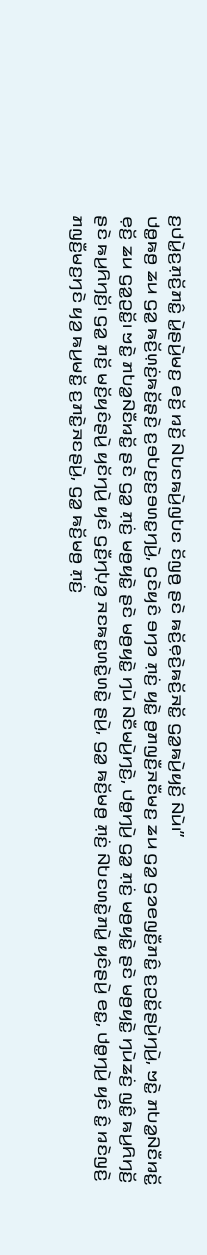ꤢ꤬ꤓꤣꤧ꤭ꤢ꤬ꤊ꤫ꤢꤩ꤬ꤊꤢꤨ꤭ ꤣꤧ꤭ꤔꤣꤧ꤬ꤗꤢ꤬ ꤕꤢꤩ꤬ ꤙꤢꤩ꤬ ꤡꤝꤢꤒꤣꤧ꤬ꤜꤝꤢ ꤢꤩꤜꤥ꤬ ꤔꤢꤧ ꤒꤢꤩ꤬ꤕ꤫ꤢꤧ꤬ꤒꤢꤩ꤬ꤏꤢꤩ꤭ ꤞꤤ꤭ꤒꤣꤧ꤬ꤟꤢꤩ꤬ ꤡꤣꤧ꤯”
ꤓꤥ꤭ꤒꤥ꤬ ꤘꤣ ꤞꤤ꤭ ꤒꤢꤩ꤬ꤛ꤫ꤢꤦ꤬ꤒꤢꤩ꤬ꤔ꤫ꤢꤧ꤬ ꤢ꤬ꤋꤝꤢ꤬ꤢ꤬ꤋꤛꤢ꤭ꤚꤣꤧ꤬, ꤞꤢꤧꤟꤢꤨ ꤋꤚꤤ ꤊ꤫ꤢꤦ꤬ ꤟꤢꤧ꤭ ꤥ꤬ꤊꤜꤢꤪ꤬ꤏꤢꤪꤗꤢ꤬ ꤘꤣ ꤞꤤ꤭ ꤞꤤꤕꤜꤢꤪ꤬ꤊꤢꤨ꤭ ꤢ꤬ꤑꤢꤩ꤭ꤔꤣꤧ꤬ꤚꤣꤧ꤬, ꤠꤢꤧ꤭ ꤊꤝꤤ꤭ꤡꤢꤪꤙꤢꤩ꤭ ꤕ꤫ꤢꤩ꤬ ꤘꤣ ꤞꤤ꤭ꤑꤢꤩ꤭꤯ ꤠꤢꤧ꤭ ꤊꤝꤤ꤭ꤡꤢꤪꤙꤢꤩ꤭ ꤔꤢꤧ ꤞꤤ꤭ ꤊ꤫ꤢꤦ꤬ ꤗꤥ꤬ꤟꤢꤧ꤭ ꤔꤢꤧ ꤗꤥ꤬ꤟꤢꤧ꤭ ꤚꤣꤧ ꤡꤢꤪꤗꤣꤧ꤬ꤚꤢꤧ꤬, ꤓꤥ꤭ꤚꤣꤧ꤬ ꤞꤤ꤭ ꤊ꤫ꤢꤦ꤬ ꤗꤥ꤬ꤟꤢꤧ꤭ ꤔꤢꤧ ꤗꤥ꤬ꤟꤢꤧ꤭ ꤚꤣꤧꤘꤢꤦ꤬ ꤜꤢꤨ꤭ ꤒꤣ꤬ꤖꤚꤢꤩ꤬ ꤔꤢꤧ ꤒꤣ꤬ꤖꤚꤢꤩ꤬꤯ ꤞꤤ꤭ ꤊꤢꤩ꤬ ꤗꤢꤩ꤬ꤟꤢꤨꤔꤣꤧ꤬ ꤟꤢꤩꤚꤣꤧ꤬ ꤟꤢꤨ ꤞꤢꤪ꤬ꤚꤝ꤫ꤤ꤬ ꤏꤢꤒꤢ꤭ꤛꤢꤧ꤭ꤛꤢꤧ꤭ ꤔꤣꤧ꤬, ꤞꤤ꤭ ꤒꤢꤩ꤬ꤗꤥ꤬ ꤊ꤫ꤢꤦ꤬ ꤡꤝꤢꤛꤢꤧ꤭ꤊꤣꤧ꤭ ꤟꤢꤨꤔꤣꤧ꤬ ꤕꤢ꤭, ꤓꤥ꤭ꤚꤣꤧ꤬ ꤟꤢꤨ ꤢꤨ꤭ ꤙꤢꤧꤜꤢꤧ꤬ ꤊꤜꤢꤪ꤬ꤗꤢ꤬ꤚꤢꤧ ꤟꤤ꤬ ꤒꤣ꤬ꤗꤢꤩ꤭ ꤢ꤬ꤊꤢꤧ꤭ꤏꤢꤔꤣꤧ꤬, ꤞꤤ꤭ ꤒꤢꤩ꤬ꤗꤥ꤬ ꤊ꤫ꤢꤦ꤬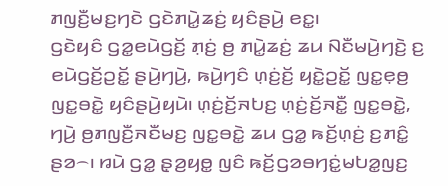ꤊꤜꤢꤪ꤬ꤗꤢ꤬ꤚꤢꤧ ꤞꤢꤧꤊꤣꤧ꤭ꤘꤢꤦ꤬ ꤟꤢꤨꤔꤣꤧ꤬ ꤕꤢ꤭꤯
ꤞꤢꤧꤟꤢꤨ ꤞꤤ꤭ꤕꤣꤧꤞꤢꤩ꤬ ꤊ꤫ꤢꤦ꤬ ꤥ꤬ ꤊꤣꤧ꤭ꤘꤢꤦ꤬ ꤘꤣ ꤡꤢꤪꤗꤣꤧ꤬ꤚꤢꤧ꤬ ꤢ꤬ ꤕꤣꤧꤞꤢꤩ꤬ꤑꤢꤩ꤭ ꤔꤣꤧ꤬ꤚꤣꤧ꤬, ꤒꤣꤧ꤬ꤚꤢꤨ ꤛ꤫ꤢꤦ꤬ꤢꤩ꤬ ꤟꤢꤧ꤭ꤑꤢꤩ꤭ ꤜꤢ꤭ꤕ꤫ꤥ꤬ ꤜꤢ꤭ꤋꤢꤧ꤭ ꤟꤢꤨꤔꤣꤧ꤬ꤟꤣꤧ꤯ ꤛ꤫ꤢꤦ꤬ꤢꤩ꤬ꤏꤝꤢ꤬ ꤛ꤫ꤢꤦ꤬ꤢꤩ꤬ꤏꤢꤪ꤭ ꤜꤢ꤭ꤋꤢꤧ꤭, ꤚꤣꤧ꤬ ꤥ꤬ꤊꤜꤢꤪ꤬ꤏꤢꤪꤗꤢ꤬ ꤜꤢ꤭ꤋꤢꤧ꤭ ꤘꤣ ꤞꤤ꤭ ꤒꤢꤩ꤬ꤛ꤫ꤢꤦ꤬ ꤢ꤬ꤊꤢꤨ꤭ ꤔꤤ꤮꤯ ꤙꤣꤧ ꤞꤤ꤭ ꤔ꤫ꤤ꤬ꤟꤥ꤭ ꤜꤢꤨ ꤒꤢꤩ꤬ꤞꤤꤋꤚꤢꤦ꤭ꤗꤝꤤ꤭ꤜꤢ꤬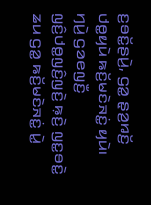ꤢ꤬ꤋꤢꤩ꤭ꤔꤣꤧ꤬, ꤞꤤ꤭ ꤔ꤫ꤤ꤬ꤙꤢꤩ꤬ ꤓꤥ꤭ꤟꤣꤧ ꤒꤢꤩ꤬ꤗꤢꤧꤏꤢꤦ꤭ ꤟꤣꤧ꤯ ꤚꤣꤧ꤬ ꤞꤤꤕꤜꤢꤪ꤬ ꤜꤢꤨ꤬ꤓꤥ꤭ꤜꤢꤨ꤬ꤜꤢꤧ꤬ ꤒ꤫ꤢꤧ꤬ ꤜꤢ꤭ꤋꤢꤧ꤭ ꤘꤣ ꤞꤤ꤭ ꤒꤢꤩ꤬ꤗꤢꤧꤏꤢꤦ꤭ ꤣꤧ꤭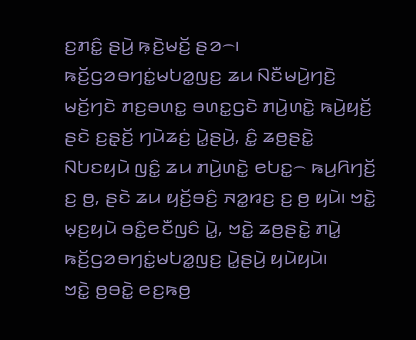ꤢ꤬ꤊꤢꤨ꤭ ꤔꤣꤧ꤬ ꤒ꤫ꤢꤧ꤬ꤗꤢꤩ꤬ ꤔꤤ꤮꤯ ꤒꤢꤩ꤬ꤞꤤꤋꤚꤢꤦ꤭ꤗꤝꤤ꤭ꤜꤢ꤬ ꤘꤣ ꤡꤢꤪꤗꤣꤧ꤬ꤚꤢꤧ꤬ ꤗꤢꤩ꤬ꤚꤢꤧ ꤊꤢ꤬ꤋꤛꤢ꤭ ꤋꤛꤢ꤭ꤞꤢꤧ ꤊꤣꤧ꤬ꤛꤢꤧ꤭ ꤒꤣꤧ꤬ꤟꤢꤩ꤬ ꤔꤢꤧ ꤢ꤬ꤔ꤫ꤢꤩ꤬ ꤚꤣꤧꤘꤢꤦ꤬ ꤣꤧ꤭ꤔꤣꤧ꤬, ꤢꤨ꤭ ꤘꤥ꤬ꤔꤢꤧ꤭ ꤡꤝꤢꤟꤣꤧ ꤜꤢꤨ꤭ ꤘꤣ ꤊꤣꤧ꤬ꤛꤢꤧ꤭ ꤕꤝꤢ꤭꤮ ꤒꤣ꤬ꤖꤚꤢꤩ꤬ ꤢ꤬ ꤥ꤬, ꤔꤢꤧ ꤘꤣ ꤟꤢꤩ꤬ꤋꤢꤨ꤬ ꤏꤤ꤭ꤙꤢ꤬ ꤢ꤬ ꤥ꤬ ꤟꤣꤧ꤯ ꤠꤢꤧ꤭ ꤗ꤫ꤢ꤬ꤟꤣꤧ ꤋꤢꤨ꤭ꤕꤢꤪꤜꤢꤨ ꤣꤧ꤭, ꤠꤢꤧ꤭ ꤘꤥ꤬ꤔꤢꤧ꤭ ꤊꤣꤧ꤭ ꤒꤢꤩ꤬ꤞꤤꤋꤚꤢꤦ꤭ꤗꤝꤤ꤭ꤜꤢ꤬ ꤣꤧ꤭ꤔꤣꤧ꤬ ꤟꤣꤧꤟꤣꤧ꤯
ꤠꤢꤧ꤭ ꤥ꤬ꤋꤢꤧ꤭ ꤕꤢ꤬ꤒꤥ꤬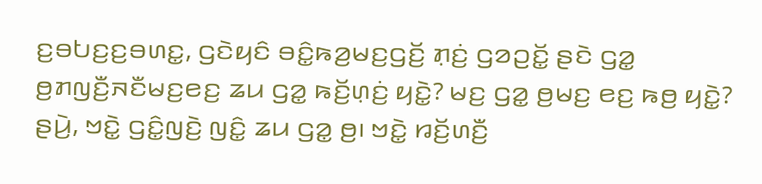ꤢ꤬ꤋꤝꤢ꤬ꤢ꤬ꤋꤛꤢ꤭, ꤞꤢꤧꤟꤢꤨ ꤋꤢꤨ꤭ꤒꤤ꤬ꤗꤢ꤬ꤞꤢꤩ꤬ ꤊ꤫ꤢꤦ꤬ ꤞꤤꤑꤢꤩ꤭ ꤔꤢꤧ ꤞꤤ꤭ ꤥ꤬ꤊꤜꤢꤪ꤬ꤏꤢꤪꤗꤢ꤬ꤕꤢ꤬ ꤘꤣ ꤞꤤ꤭ ꤒꤢꤩ꤬ꤛ꤫ꤢꤦ꤬ ꤟꤢꤧ꤭? ꤗꤢ꤬ ꤞꤤ꤭ ꤥ꤬ꤗꤢ꤬ ꤕꤢ꤬ ꤒꤥ꤬ ꤟꤢꤧ꤭? ꤔꤣꤧ꤬, ꤠꤢꤧ꤭ ꤞꤢꤨ꤭ꤜꤢꤧ꤬ ꤜꤢꤨ꤭ ꤘꤣ ꤞꤤ꤭ ꤥ꤬꤯ ꤠꤢꤧ꤭ ꤙꤢꤩ꤬ꤛꤢꤪ꤬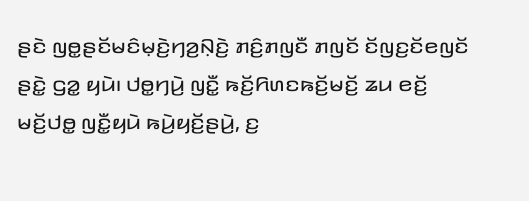ꤔꤢꤧ ꤜꤥ꤭ꤔꤢꤩꤗꤢꤨꤗ꤫ꤢꤧ꤬ꤚꤤ꤬ꤡ꤫ꤢꤧ꤬ ꤊꤢꤨ꤬ꤊꤜꤢꤪ ꤊꤜꤢꤩ ꤢꤩꤜꤢ꤬ꤢꤩꤕꤜꤢꤩ ꤔꤢꤧ꤭ ꤞꤤ꤭ ꤟꤣꤧ꤯ ꤓꤥ꤭ꤚꤣꤧ꤬ ꤜꤢꤪ꤭ ꤒꤢꤩ꤬ꤖꤛꤢꤒꤢꤩ꤬ꤗꤢꤩ꤬ ꤘꤣ ꤕꤢꤩ꤬ ꤗꤢꤩ꤬ꤓꤥ꤭ ꤜꤢꤪ꤭ꤟꤣꤧ ꤒꤣꤧ꤬ꤟꤢꤩ꤬ꤔꤣꤧ꤬, ꤢ꤬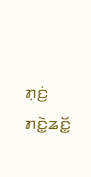ꤊ꤫ꤢꤦ꤬ ꤊꤢꤧ꤭ꤘꤢꤩ꤭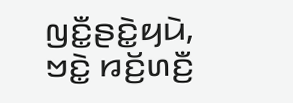ꤜꤢꤪ꤭ꤔꤢꤧ꤭ꤟꤣꤧ, ꤠꤢꤧ꤭ ꤙꤢꤩ꤬ꤛꤢꤪ꤬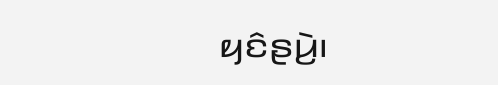ꤟꤢꤨꤔꤣꤧ꤬꤯